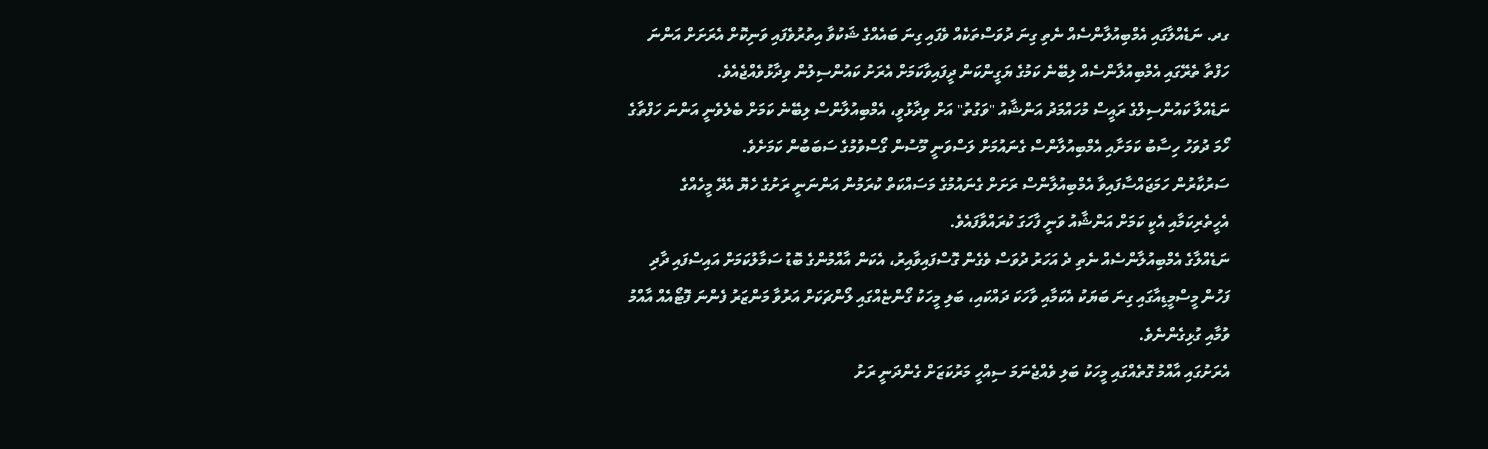ގދ. ނަޑެއްލާގައި އެމްބިއުލާންސެއް ނެތި ގިނަ ދުވަސްތަކެއް ވެފައި ގިނަ ބައެއްގެ ޝަކުވާ އިތުރުވެފައި ވަނިކޮށް އެރަށަށް އަންނަ ހަފްތާ ތެރޭގައި އެމްބިއުލާންސެއް ލިބޭނެ ކަމުގެ ޔަގީންކަން ދީފައިވާކަމަށް އެރަށު ކައުންސިލުން ވިދާޅުވެއްޖެއެވެ.
ނަޑެއްލާ ކައުންސިލްގެ ރައީސް މުހައްމަދު އަންޝާއު "ވަގުތު" އަށް ވިދާޅުވީ، އެމްބިއުލާންސް ލިބޭނެ ކަމަށް ބެލެވެނީ އަންނަ ހަފްތާގެ ހޯމަ ދުވަހު ހިސާބު ކަމަށާއި އެމްބިއުލާންސް ގެނައުމަށް ލަސްވަނީ މޫސުން ގޯސްވުމުގެ ސަބަބުން ކަމަށެވެ.
ސަރުކާރުން ހަމަޖައްސާފައިވާ އެމްބިއުލާންސް ރަށަށް ގެނައުމުގެ މަސައްކަތް ކުރަމުން އަންނަނީ ރަށުގެ ހެޔޮ އެދޭ މީހެއްގެ އެހީތެރިކަމާއި އެކީ ކަމަށް އަންޝާއު ވަނީ ފާހަގަ ކުރައްވާފައެވެ.
ނަޑެއްލާގެ އެމްބިއުލާންސެއް ނެތި ދެ އަހަރު ދުވަސް ވެގެން ގޮސްފައިވާއިރު، އެކަން އާއްމުންގެ ބޮޑު ސަމާލުކަމަށް އައިސްފައި ދާދި ފަހުން މީސްމީޑިއާގައި ގިނަ ބަޔަކު އެކަމާއި ވާހަކަ ދައްކައި، ބަލި މީހަކު ގޯންޏެއްގައި ލޯންޗަކަށް އަރުވާ މަންޒަރު ފެންނަ ފޮޓޯއެއް އާއްމު ވުމާއި ގުޅިގެންނެވެ.
އެރަށުގައި އާއްމު ގޮތެއްގައި މީހަކު ބަލި ވެއްޖެނަމަ ސިއްހީ މަރުކަޒަށް ގެންދަނީ ރަށު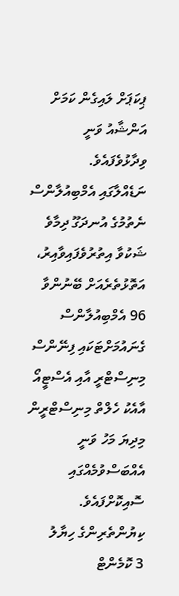ޕިކަޕަށް ލައިގެން ކަމަށް އަންޝާއު ވަނީ ވިދާޅުވެފައެވެ.
ނަޑެއްލާގައި އެމްބިއުލާންސް ނެތުމުގެ އުނދަގޫ ދިމާވެ ޝަކުވާ އިތުރުވެފައިވާއިރު، އަތޮޅުތެރެއަށް ބޭނުންވާ 96 އެމްބިއުލާންސް ގެނައުމަށްޓަކައި ފިނޭންސް މިނިސްޓްރީ އާއި އެސްޓީއޯ އާއެކު ހެލްތް މިނިސްޓްރީން މިދިޔަ މަހު ވަނީ އެއްބަސްވުމެއްގައި ސޮއިކޮށްފައެވެ.
ކިޔުންތެރިންގެ ހިޔާލު
3 ކޮމެންޓް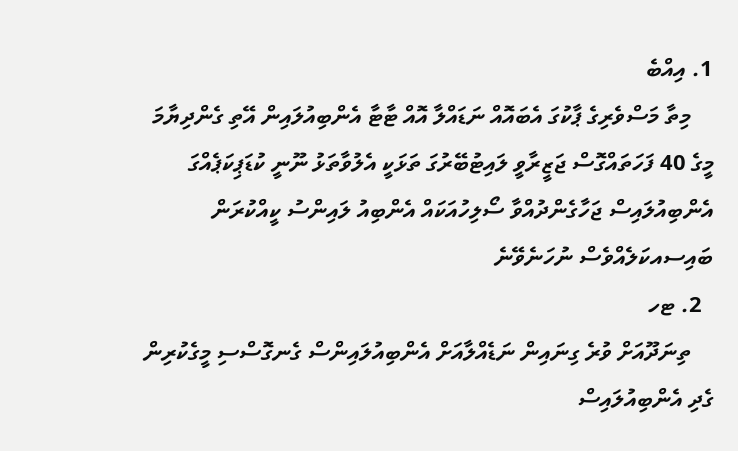1. އިއްބެ
    މިތާ މަސްވެރިގެ ޕާކުގަ އެބައޮއް ނަޑައްލާ އޮއް ޓާޓާ އެންބިއުލައިން އޭތި ގެންދިޔާމަ މީގެ 40 ފަހަތައްގޮސް ޖަޒީރާވީ ލައިޓުބޭރުގަ ތަޅަކީ އެލުވާތަޅު ނޫނީ ކުޑަޕިކަޕެއްގަ އެންބިއުލައިސް ޖަހާގެންދުއްވާ ސޯލިހުއަކައް އެންބިއު ލައިންސު ކީއްކުރަން ބައިސއކަލެއްވެސް ނުހަނެވޭނެ
  2. ޓހ
    ތިނަދޫއަށް ވުރެ ގިނައިން ނަޑެއްލާއަށް އެންބިއުލައިންސް ގެނގޮސްސި މީގެކުރިން ގެދި އެންބިއުލައިސް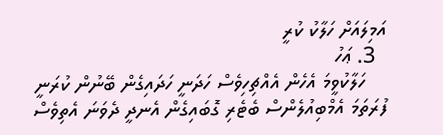އަމިލައަށް ހަލާކު ކުރީ
  3. ޢަހު
    ހަލާކުވީމަ އެހެން އެއްޗިހިވެސް ހަދަނީ ހަދައިގެން ބޭނުން ކުރަނީ ފުރަތަމަ އެމްބިއުލެންސް ބެޓެރި ގޮބައިގެން އެނދީ ދެވަނަ އެތިވެސް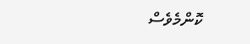ކޮންމެވެސް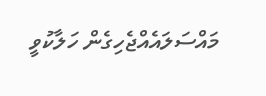މައްސަލައެއްޖެހިގެން ހަލާކުވީ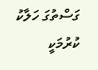ގަސްތުގަ ހަލާކު ކުރުމަކީ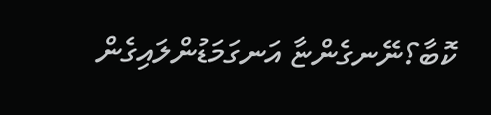ކޮބާ؟ނޭނގެންޏާ އަނގަމަޑުންލައިގެން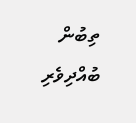ތިބުން ބުއްދިވެރި